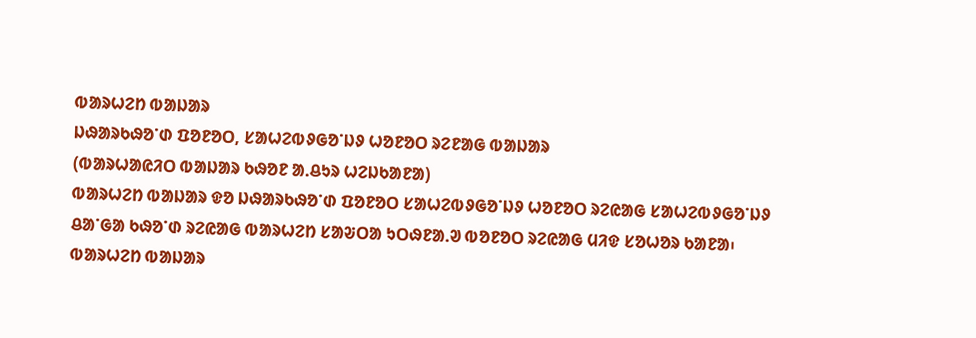ᱵᱟᱨᱦᱮᱴ ᱵᱟᱡᱟᱨ
ᱡᱷᱟᱨᱠᱷᱚᱸᱰ ᱯᱚᱱᱚᱛ, ᱥᱟᱦᱮᱵᱽᱜᱚᱸᱡᱽ ᱦᱚᱱᱚᱛ ᱨᱮᱱᱟᱜ ᱵᱟᱡᱟᱨ
(ᱵᱟᱨᱦᱟᱭᱤᱛ ᱵᱟᱡᱟᱨ ᱠᱷᱚᱱ ᱟᱹᱪᱩᱨ ᱦᱮᱡᱠᱟᱱᱟ)
ᱵᱟᱨᱦᱮᱴ ᱵᱟᱡᱟᱨ ᱫᱚ ᱡᱷᱟᱨᱠᱷᱚᱸᱰ ᱯᱚᱱᱚᱛ ᱥᱟᱦᱮᱵᱽᱜᱚᱸᱡᱽ ᱦᱚᱱᱚᱛ ᱨᱮᱭᱟᱜ ᱥᱟᱦᱮᱵᱽᱜᱚᱸᱡᱽ ᱪᱟᱸᱜᱟ ᱠᱷᱚᱸᱰ ᱨᱮᱭᱟᱜ ᱵᱟᱨᱦᱮᱴ ᱥᱟᱶᱛᱟ ᱩᱛᱷᱱᱟᱹᱣ ᱵᱚᱱᱚᱛ ᱨᱮᱭᱟᱜ ᱢᱤᱫ ᱥᱚᱦᱚᱨ ᱠᱟᱱᱟ᱾
ᱵᱟᱨᱦᱮᱴ ᱵᱟᱡᱟᱨ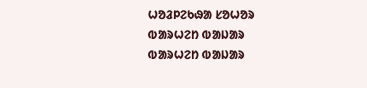ᱦᱚᱲᱞᱮᱠᱷᱟ ᱥᱚᱦᱚᱨ
ᱵᱟᱨᱦᱮᱴ ᱵᱟᱡᱟᱨ
ᱵᱟᱨᱦᱮᱴ ᱵᱟᱡᱟᱨ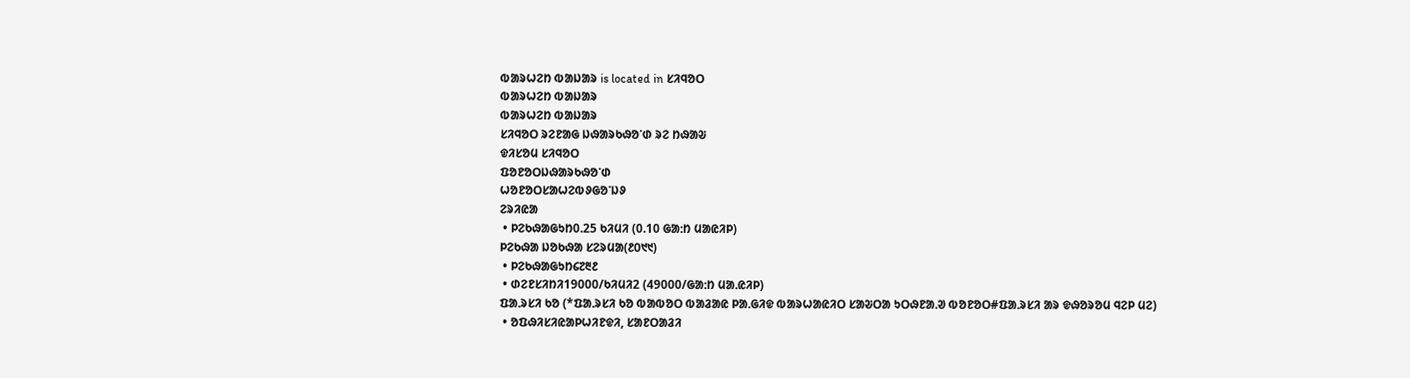ᱵᱟᱨᱦᱮᱴ ᱵᱟᱡᱟᱨ is located in ᱥᱤᱧᱚᱛ
ᱵᱟᱨᱦᱮᱴ ᱵᱟᱡᱟᱨ
ᱵᱟᱨᱦᱮᱴ ᱵᱟᱡᱟᱨ
ᱥᱤᱧᱚᱛ ᱨᱮᱱᱟᱜ ᱡᱷᱟᱨᱠᱷᱚᱸᱰ ᱨᱮ ᱴᱷᱟᱶ
ᱫᱤᱥᱚᱢ ᱥᱤᱧᱚᱛ
ᱯᱚᱱᱚᱛᱡᱷᱟᱨᱠᱷᱚᱸᱰ
ᱦᱚᱱᱚᱛᱥᱟᱦᱮᱵᱽᱜᱚᱸᱡᱽ
ᱮᱨᱤᱭᱟ
 • ᱞᱮᱠᱷᱟᱜᱩᱴ0.25 ᱠᱤᱢᱤ (0.10 ᱜᱟᱺᱴ ᱢᱟᱭᱤᱞ)
ᱞᱮᱠᱷᱟ ᱡᱚᱠᱷᱟ ᱥᱮᱨᱢᱟ(᱒᱐᱑᱑)
 • ᱞᱮᱠᱷᱟᱜᱩᱴ᱔᱗᱓᱒
 • ᱰᱮᱱᱥᱤᱴᱤ19000/ᱠᱤᱢᱤ2 (49000/ᱜᱟᱺᱴ ᱢᱟᱹᱭᱤᱞ)
ᱯᱟᱹᱨᱥᱤ ᱠᱚ (*ᱯᱟᱹᱨᱥᱤ ᱠᱚ ᱵᱟᱵᱚᱛ ᱵᱟᱲᱟᱭ ᱞᱟᱹᱜᱤᱫ ᱵᱟᱨᱦᱟᱭᱤᱛ ᱥᱟᱶᱛᱟ ᱩᱛᱷᱱᱟᱹᱣ ᱵᱚᱱᱚᱛ#ᱯᱟᱹᱨᱥᱤ ᱟᱨ ᱫᱷᱚᱨᱚᱢ ᱧᱮᱞ ᱢᱮ)
 • ᱚᱯᱷᱤᱥᱤᱭᱟᱞᱦᱤᱱᱫᱤ, ᱥᱟᱱᱛᱟᱲᱤ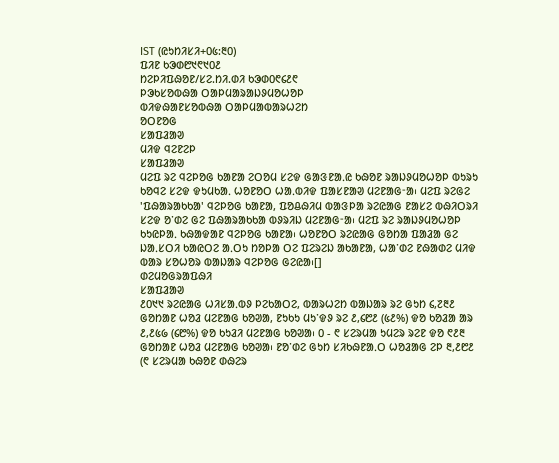IST (ᱭᱩᱴᱤᱥᱤ+᱐᱕:᱓᱐)
ᱯᱤᱱ ᱠᱳᱰ᱘᱑᱖᱑᱐᱒
ᱴᱮᱞᱤᱯᱷᱚᱱ/ᱥᱮ.ᱴᱤ.ᱰᱤ ᱠᱳᱰ᱐᱖᱔᱒᱖
ᱞᱳᱠᱥᱚᱵᱷᱟ ᱛᱟᱞᱢᱟᱨᱟᱡᱽᱢᱚᱦᱚᱞ
ᱵᱤᱫᱷᱟᱱᱥᱚᱵᱷᱟ ᱛᱟᱞᱢᱟᱵᱟᱨᱦᱮᱴ
ᱚᱛᱱᱚᱜ
ᱥᱟᱯᱲᱟᱣ
ᱢᱤᱫ ᱧᱮᱱᱮᱞ
ᱥᱟᱯᱲᱟᱣ
ᱢᱮᱯ ᱨᱮ ᱧᱮᱞᱚᱜ ᱠᱟᱱᱟ ᱮᱛᱚᱢ ᱥᱮᱫ ᱜᱟᱝᱱᱟᱹᱭ ᱠᱷᱚᱱ ᱨᱟᱡᱽᱢᱚᱦᱚᱞ ᱵᱩᱨᱩ ᱠᱚᱧᱮ ᱥᱮᱫ ᱫᱩᱢᱠᱟᱹ ᱦᱚᱱᱚᱛ ᱦᱟᱹᱵᱤᱫ ᱯᱟᱥᱱᱟᱣ ᱢᱮᱱᱟᱜᱼᱟ᱾ ᱢᱮᱯ ᱨᱮᱜᱮ 'ᱯᱷᱟᱨᱟᱠᱠᱟ' ᱧᱮᱞᱚᱜ ᱠᱟᱱᱟ, ᱯᱚᱪᱷᱤᱢ ᱵᱟᱝᱞᱟ ᱨᱮᱭᱟᱜ ᱱᱟᱥᱮ ᱵᱷᱤᱛᱨᱤ ᱥᱮᱫ ᱚᱸᱰᱮ ᱜᱮ ᱯᱷᱟᱨᱟᱠᱠᱟ ᱵᱽᱨᱤᱡ ᱢᱮᱱᱟᱜᱼᱟ᱾ ᱢᱮᱯ ᱨᱮ ᱨᱟᱡᱽᱢᱚᱦᱚᱞ ᱠᱩᱭᱞᱟᱹ ᱠᱷᱟᱫᱟᱱ ᱧᱮᱞᱚᱜ ᱠᱟᱱᱟ᱾ ᱦᱚᱱᱚᱛ ᱨᱮᱭᱟᱜ ᱜᱚᱴᱟ ᱯᱟᱲᱟ ᱜᱮ ᱡᱟᱹᱥᱛᱤ ᱠᱟᱭᱛᱮ ᱟᱹᱛᱩ ᱴᱚᱞᱟ ᱛᱮ ᱯᱮᱨᱮᱡ ᱟᱠᱟᱱᱟ, ᱦᱟᱸᱰᱮ ᱱᱷᱟᱰᱮ ᱢᱤᱫ ᱵᱟᱨ ᱥᱚᱦᱚᱨ ᱵᱟᱡᱟᱨ ᱧᱮᱞᱚᱜ ᱜᱮᱭᱟ᱾[]
ᱰᱮᱢᱚᱜᱨᱟᱯᱷᱤ
ᱥᱟᱯᱲᱟᱣ
᱒᱐᱑᱑ ᱨᱮᱭᱟᱜ ᱦᱤᱥᱟᱹᱵᱽ ᱞᱮᱠᱟᱛᱮ, ᱵᱟᱨᱦᱮᱴ ᱵᱟᱡᱟᱨ ᱨᱮ ᱜᱩᱴ ᱔,᱗᱓᱒ ᱜᱚᱴᱟᱱ ᱦᱚᱲ ᱢᱮᱱᱟᱜ ᱠᱚᱣᱟ, ᱱᱩᱠᱩ ᱢᱩᱸᱫᱽ ᱨᱮ ᱒,᱔᱘᱒ (᱕᱒%) ᱫᱚ ᱠᱚᱲᱟ ᱟᱨ ᱒,᱒᱕᱙ (᱔᱘%) ᱫᱚ ᱠᱩᱲᱤ ᱢᱮᱱᱟᱜ ᱠᱚᱣᱟ᱾ ᱐ - ᱖ ᱥᱮᱨᱢᱟ ᱩᱢᱮᱨ ᱨᱮᱱ ᱫᱚ ᱖᱒᱓ ᱜᱚᱴᱟᱱ ᱦᱚᱲ ᱢᱮᱱᱟᱜ ᱠᱚᱣᱟ᱾ ᱱᱚᱸᱰᱮ ᱜᱩᱴ ᱥᱤᱠᱷᱱᱟᱹᱛ ᱦᱚᱲᱟᱜ ᱮᱞ ᱓,᱒᱘᱒ (᱖ ᱥᱮᱨᱢᱟ ᱠᱷᱚᱱ ᱰᱷᱮᱨ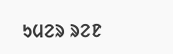ᱩᱢᱮᱨ ᱨᱮᱱ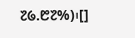᱗᱙.᱘᱗%)᱾[]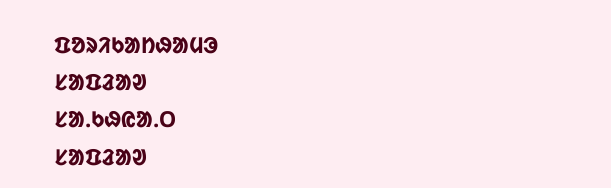ᱯᱚᱨᱤᱠᱟᱴᱷᱟᱢᱳ
ᱥᱟᱯᱲᱟᱣ
ᱥᱟᱹᱠᱷᱭᱟᱹᱛ
ᱥᱟᱯᱲᱟᱣ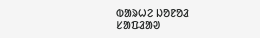ᱵᱟᱨᱦᱮ ᱡᱚᱱᱚᱲ
ᱥᱟᱯᱲᱟᱣ